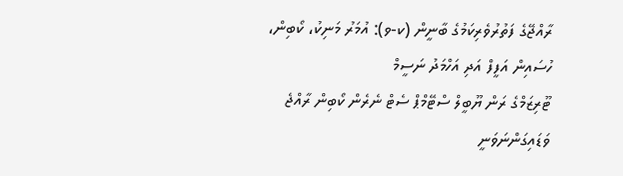ރާއްޖޭގެ ފަތުރުވެރިކަމުގެ ބާނީން (ކ-ވ): އުމަރު މަނިކު، ކޯބިން، ހުސައިން އަފީފް އަދި އަހްމަދު ނަސީމް
ޓޫރިޒަމްގެ ރަން ޔޫބީލް ސްޓޭމްޕް ސެޓް ނެރެން ކޯބިން ރާއްޖެ ވަޑައިގަންނަވަނީ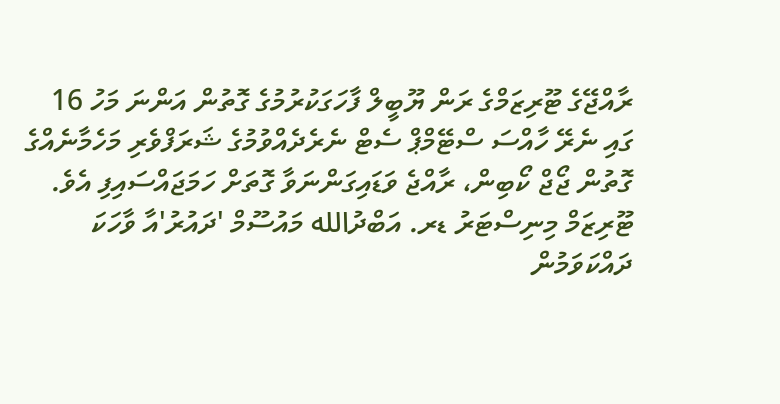ރާއްޖޭގެ ޓޫރިޒަމްގެ ރަން ޔޫބީލް ފާހަގަކުރުމުގެ ގޮތުން އަންނަ މަހު 16 ގައި ނެރޭ ހާއްސަ ސްޓޭމްޕް ސެޓް ނެރެދެއްވުމުގެ ޝަރަފްވެރި މަހެމާނެއްގެ ގޮތުން ޖޯޖް ކޯބިން، ރާއްޖެ ވަޑައިގަންނަވާ ގޮތަށް ހަމަޖައްސައިފި އެވެ.
ޓޫރިޒަމް މިނިސްޓަރު ޑރ. އަބްދުالله މައުސޫމް 'ދައުރު'އާ ވާހަކަ ދައްކަވަމުން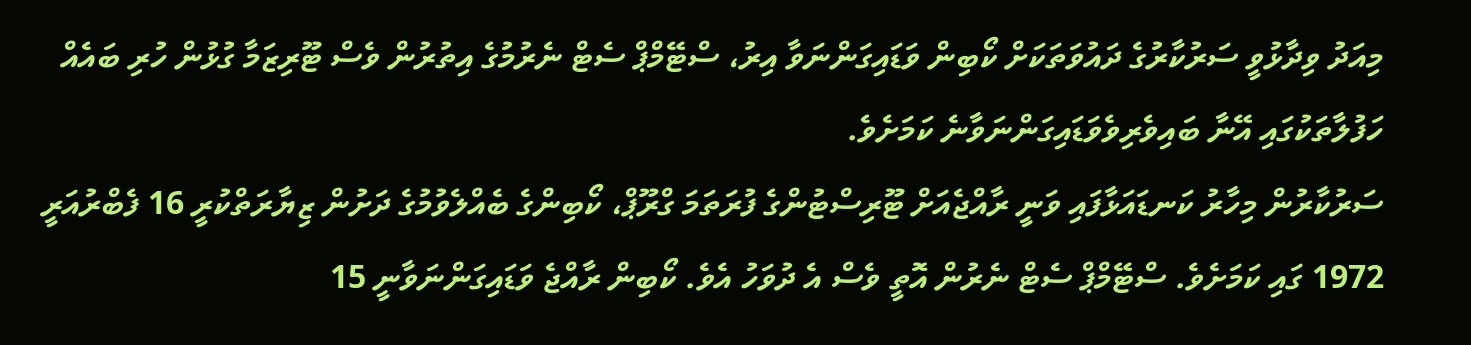މިއަދު ވިދާޅުވީ ސަރުކާރުގެ ދައުވަތަކަށް ކޯބިން ވަޑައިގަންނަވާ އިރު، ސްޓޭމްޕް ސެޓް ނެރުމުގެ އިތުރުން ވެސް ޓޫރިޒަމާ ގުޅުން ހުރި ބައެއް ހަފުލާތަކުގައި އޭނާ ބައިވެރިވެވަޑައިގަންނަވާނެ ކަމަށެވެ.
ސަރުކާރުން މިހާރު ކަނޑައަޅާފައި ވަނީ ރާއްޖެއަށް ޓޫރިސްޓުންގެ ފުރަތަމަ ގްރޫޕް، ކޯބިންގެ ބެއްލެވުމުގެ ދަށުން ޒިޔާރަތްކުރީ 16 ފެބްރުއަރީ 1972 ގައި ކަމަށެވެ. ސްޓޭމްޕް ސެޓް ނެރުން އޮތީ ވެސް އެ ދުވަހު އެވެ. ކޯބިން ރާއްޖެ ވަޑައިގަންނަވާނީ 15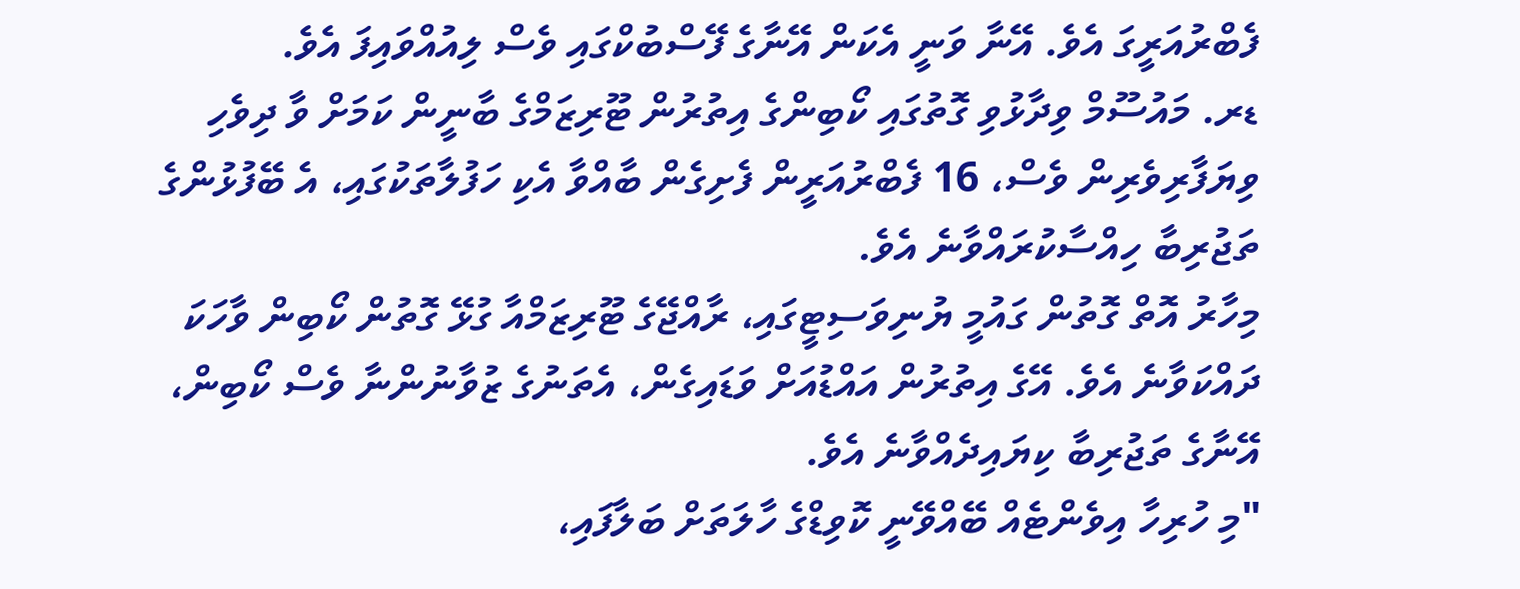ފެބްރުއަރީގަ އެވެ. އޭނާ ވަނީ އެކަން އޭނާގެ ފޭސްބުކްގައި ވެސް ލިއުއްވައިފަ އެވެ.
ޑރ. މައުސޫމް ވިދާޅުވި ގޮތުގައި ކޯބިންގެ އިތުރުން ޓޫރިޒަމްގެ ބާނީން ކަމަށް ވާ ދިވެހި ވިޔަފާރިވެރިން ވެސް، 16 ފެބްރުއަރީން ފެށިގެން ބާއްވާ އެކި ހަފުލާތަކުގައި، އެ ބޭފުޅުންގެ ތަޖުރިބާ ހިއްސާކުރައްވާނެ އެވެ.
މިހާރު އޮތް ގޮތުން ގައުމީ ޔުނިވަސިޓީގައި، ރާއްޖޭގެ ޓޫރިޒަމްއާ ގުޅޭ ގޮތުން ކޯބިން ވާހަކަ ދައްކަވާނެ އެވެ. އޭގެ އިތުރުން އައްޑުއަށް ވަޑައިގެން، އެތަނުގެ ޒުވާނުންނާ ވެސް ކޯބިން، އޭނާގެ ތަޖުރިބާ ކިޔައިދެއްވާނެ އެވެ.
"މި ހުރިހާ އިވެންޓެއް ބޭއްވޭނީ ކޮވިޑްގެ ހާލަތަށް ބަލާފައި،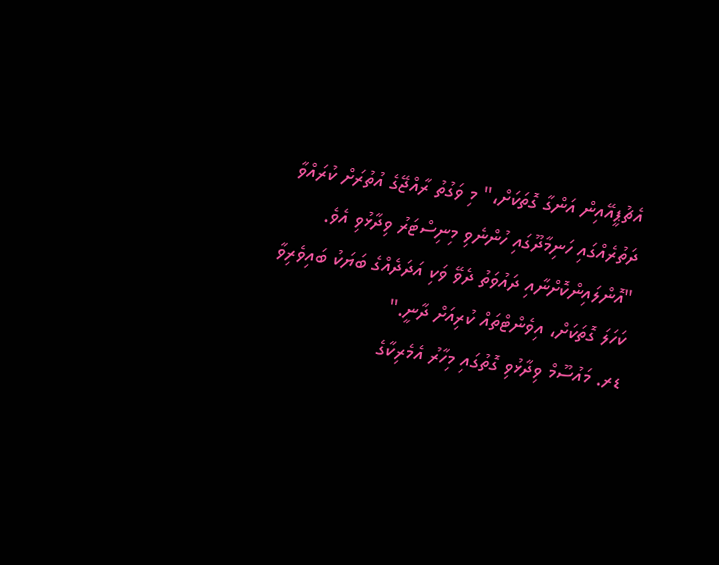އެޗުޕީއޭއިން އަންގާ ގޮތަކަށް،" މި ވަގުތު ރާއްޖޭގެ އުތުރަށް ކުރައްވާ ދަތުރެއްގައި ހަނިމާދޫގައި ހުންނެވި މިނިސްޓަރު ވިދާޅުވި އެވެ.
"އޮންލައިންކޮށްނާއި ދައުވަތު ދެވޭ ވަކި އަދަދެއްގެ ބަޔަކު ބައިވެރިވާ ކަހަލަ ގޮތަކަށް، އިވެންޓްތައް ކުރިއަށް ދާނީ."
ޑރ. މައުސޫމް ވިދާޅުވި ގޮތުގައި މިހާރު އެމެރިކާގެ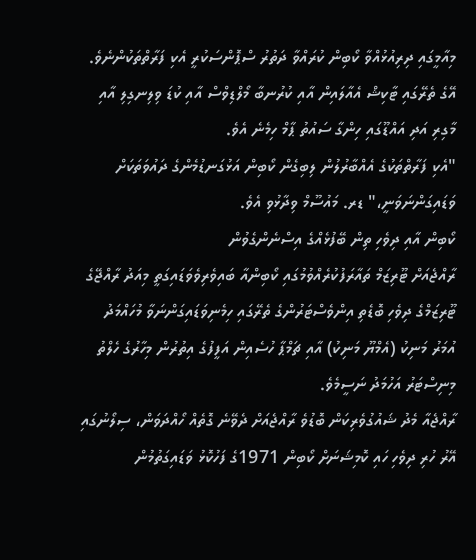މިއާމީގައި ދިރިއުޅުއްވާ ކޯބިން ކުރައްވާ ދަތުރު ސްޕޮންސަކުރީ އެކި ފަރާތްތަކުންނެވެ. އޭގެ ތެރޭގައި ޓާކިޝް އެއާލައިން އާއި ކުރުނބާ މޯލްޑިވްސް އާއި ކުޑަ ވިލިނގިލި އާއި މާގިރި އަދި އައްޑޫގައި ހިންގާ ސައުތު ޕާމް ހިމެނެ އެވެ.
"އެކި ފަރާތްތަކުގެ އެއްބާރުލުން ލިބިގެން ކޯބިން އަޅުގަނޑުމެންގެ ދައުވަތަކަށް ވަޑައިގަންނަވަނީ،" ޑރ. މައުސޫމް ވިދާޅުވި އެވެ.
ކޯބިން އާއި ދިވެހި ތިން ބޭފުޅެއްގެ އިސްނެންގެވުން
ރާއްޖެއަށް ޓޫރިޒަމް ތައާރަފުކުރެއްވުމުގައި ކޯބިންއާ ބައިވެރިވެވަޑައިގަތީ މިއަދު ރާއްޖޭގެ ޓޫރިޒަމްގެ ދިވެހި ބޮޑެތި އިންވެސްޓަރުންގެ ތެރޭގައި ހިމެނިވަޑައިގަންނަވާ މުހައްމަދު އުމަރު މަނިކު (އެމްޔޫ މަނިކު) އާއި ޗަމްޕާ ހުސެއިން އަފީފުގެ އިތުރުން މިހާރުގެ ހެލްތު މިނިސްޓަރު އަހުމަދު ނަސީމެވެ.
ރާއްޖެއާ މެދު ޝައުގުވެރިކަން ބޮޑުވެ ރާއްޖެއަށް ދެވޭނެ ގޮތެއް ހޯއްދަވަން، ސިލޯނުގައި އޭރު ހުރި ދިވެހި ހައި ކޮމިޝަނަށް ކޯބިން 1971ގެ ފަހުކޮޅު ވަޑައިގަތުމުން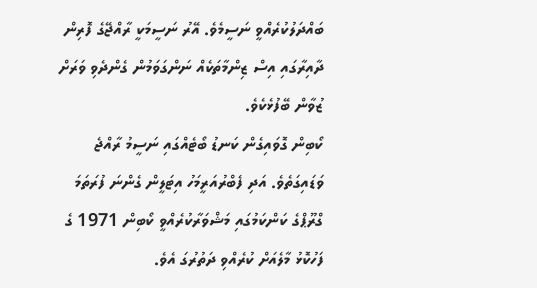ބައްދަލުކުރެއްވީ ނަސީމެވެ. އޭރު ނަސީމަކީ ރާއްޖޭގެ ފޮރިން ދާއިރާގައި އިސް ޒިންމާތަކެއް ނަންގަވަމުން ގެންދެވި ވަރަށް ޒުވާން ބޭފުޅެކެވެ.
ކޯބިން ގޮވައިގެން ކަނޑު ބޯޓެއްގައި ނަސީމު ރާއްޖެ ވަޑައިގަތެވެ. އަދި ފެބްރުއަރީމަހު އިޓަލީން ގެންނަ ފުރަތަމަ ގްރޫޕްގެ ކަންކަމުގައި މަޝްވަރާކުރެއްވީ ކޯބިން 1971 ގެ ފަހުކޮޅު މާލެއަށް ކުރެއްވި ދަތުރުގަ އެވެ.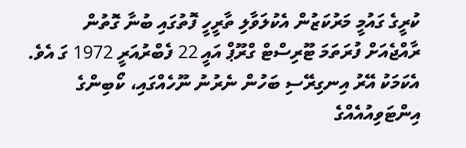ކުރީގެ ގައުމީ މަރުކަޒުން އެކުލަވާލި ތާރީހީ ފޮތުގައި ބުނާ ގޮތުން ރާއްޖެއަށް ފުރަތަމަ ޓޫރިސްޓް ގްރޫޕް އައީ 22 ފެބްރުއަރީ 1972 ގަ އެވެ. އެކަމަކު އޭރު އިނގިރޭސި ބަހުން ނެރުނު ނޫހެއްގައި، ކޯބިންގެ އިންޓަވިއުއެއްގެ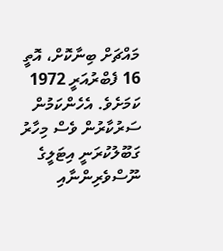މައްޗަށް ބިނާކޮށް، އޮތީ 16 ފެބްރުއަރީ 1972 ކަމަށެވެ. އެހެންކަމުން ސަރުކާރުން ވެސް މިހާރު ގަބޫލުކުރަނީ އިޓަލީގެ ނޫސްވެރިންނާއި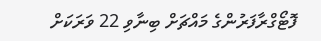ފޮޓޯގްރާފަރުންގެ މައްޗަށް ބިނާވި 22 ވަރަކަށް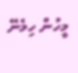މީހުން ހިމެނޭ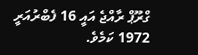ގްރޫޕް ރާއްޖެ އައީ 16 ފެބްރުއަރީ 1972 ކަމެވެ.